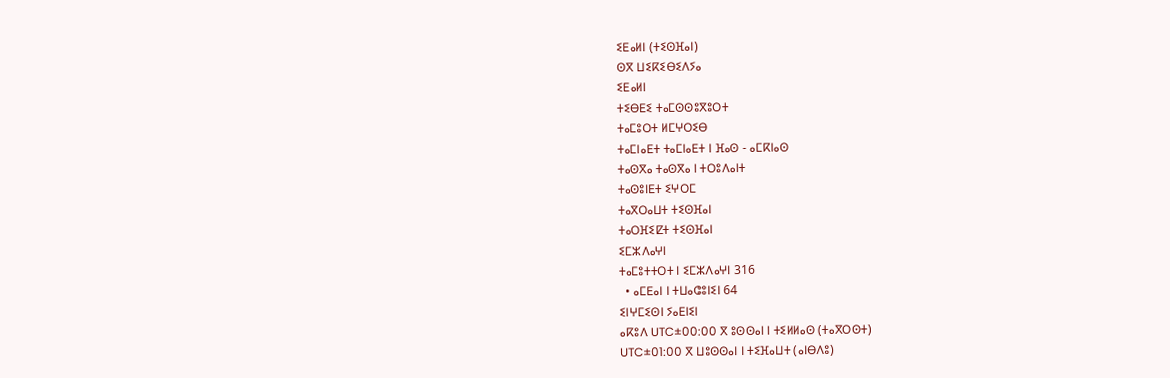ⵉⴹⴰⵍⵏ (ⵜⵉⵙⴼⴰⵏ)
ⵙⴳ ⵡⵉⴽⵉⴱⵉⴷⵢⴰ
ⵉⴹⴰⵍⵏ
ⵜⵉⴱⴹⵉ ⵜⴰⵎⵙⵙⵓⴳⵓⵔⵜ
ⵜⴰⵎⵓⵔⵜ ⵍⵎⵖⵔⵉⴱ
ⵜⴰⵎⵏⴰⴹⵜ ⵜⴰⵎⵏⴰⴹⵜ ⵏ ⴼⴰⵙ - ⴰⵎⴽⵏⴰⵙ
ⵜⴰⵙⴳⴰ ⵜⴰⵙⴳⴰ ⵏ ⵜⵔⵓⴷⴰⵏⵜ
ⵜⴰⵙⵓⵏⴹⵜ ⵉⵖⵔⵎ
ⵜⴰⴳⵔⴰⵡⵜ ⵜⵉⵙⴼⴰⵏ
ⵜⴰⵔⴼⵉⵇⵜ ⵜⵉⵙⴼⴰⵏ
ⵉⵎⵣⴷⴰⵖⵏ
ⵜⴰⵎⵓⵜⵜⵔⵜ ⵏ ⵉⵎⵣⴷⴰⵖⵏ 316
  • ⴰⵎⴹⴰⵏ ⵏ ⵜⵡⴰⵛⵓⵏⵉⵏ 64
ⵉⵏⵖⵎⵉⵙⵏ ⵢⴰⴹⵏⵉⵏ
ⴰⴽⵓⴷ UTC±00:00 ⴳ ⵓⵙⵙⴰⵏ ⵏ ⵜⵉⵍⵍⴰⵙ (ⵜⴰⴳⵔⵙⵜ)
UTC±01:00 ⴳ ⵡⵓⵙⵙⴰⵏ ⵏ ⵜⵉⴼⴰⵡⵜ (ⴰⵏⴱⴷⵓ)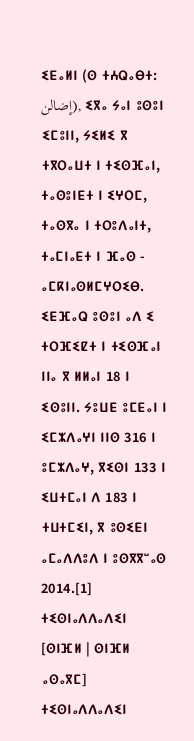ⵉⴹⴰⵍⵏ (ⵙ ⵜⵄⵕⴰⴱⵜ: إضالن), ⵉⴳⴰ ⵢⴰⵏ ⵓⵙⵓⵏ ⵉⵎⵓⵏⵏ, ⵢⵉⵍⵉ ⴳ ⵜⴳⵔⴰⵡⵜ ⵏ ⵜⵉⵙⴼⴰⵏ, ⵜⴰⵙⵓⵏⴹⵜ ⵏ ⵉⵖⵔⵎ, ⵜⴰⵙⴳⴰ ⵏ ⵜⵔⵓⴷⴰⵏⵜ, ⵜⴰⵎⵏⴰⴹⵜ ⵏ ⴼⴰⵙ - ⴰⵎⴽⵏⴰⵙⵍⵎⵖⵔⵉⴱ. ⵉⴹⴼⴰⵕ ⵓⵙⵓⵏ ⴰⴷ ⵉ ⵜⵔⴼⵉⵇⵜ ⵏ ⵜⵉⵙⴼⴰⵏ ⵏⵏⴰ ⴳ ⵍⵍⴰⵏ 18 ⵏ ⵉⵙⵓⵏⵏ. ⵢⵓⵡⴹ ⵓⵎⴹⴰⵏ ⵏ ⵉⵎⵣⴷⴰⵖⵏ ⵏⵏⵙ 316 ⵏ ⵓⵎⵣⴷⴰⵖ, ⴳⵉⵙⵏ 133 ⵏ ⵉⵡⵜⵎⴰⵏ ⴷ 183 ⵏ ⵜⵡⵜⵎⵉⵏ, ⴳ ⵓⵙⵉⴹⵏ ⴰⵎⴰⴷⴷⵓⴷ ⵏ ⵓⵙⴳⴳⵯⴰⵙ 2014.[1]
ⵜⵉⵙⵏⴰⴷⴷⴰⴷⵉⵏ
[ⵙⵏⴼⵍ | ⵙⵏⴼⵍ ⴰⵙⴰⴳⵎ]
ⵜⵉⵙⵏⴰⴷⴷⴰⴷⵉⵏ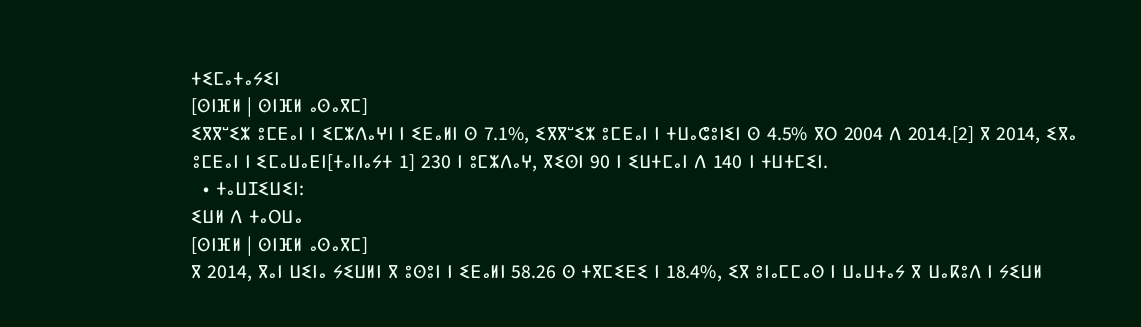ⵜⵉⵎⴰⵜⴰⵢⵉⵏ
[ⵙⵏⴼⵍ | ⵙⵏⴼⵍ ⴰⵙⴰⴳⵎ]
ⵉⴳⴳⵯⵉⵣ ⵓⵎⴹⴰⵏ ⵏ ⵉⵎⵣⴷⴰⵖⵏ ⵏ ⵉⴹⴰⵍⵏ ⵙ 7.1%, ⵉⴳⴳⵯⵉⵣ ⵓⵎⴹⴰⵏ ⵏ ⵜⵡⴰⵛⵓⵏⵉⵏ ⵙ 4.5% ⴳⵔ 2004 ⴷ 2014.[2] ⴳ 2014, ⵉⴳⴰ ⵓⵎⴹⴰⵏ ⵏ ⵉⵎⴰⵡⴰⴹⵏ[ⵜⴰⵏⵏⴰⵢⵜ 1] 230 ⵏ ⵓⵎⵣⴷⴰⵖ, ⴳⵉⵙⵏ 90 ⵏ ⵉⵡⵜⵎⴰⵏ ⴷ 140 ⵏ ⵜⵡⵜⵎⵉⵏ.
  • ⵜⴰⵡⵊⵉⵡⵉⵏ:
ⵉⵡⵍ ⴷ ⵜⴰⵔⵡⴰ
[ⵙⵏⴼⵍ | ⵙⵏⴼⵍ ⴰⵙⴰⴳⵎ]
ⴳ 2014, ⴳⴰⵏ ⵡⵉⵏⴰ ⵢⵉⵡⵍⵏ ⴳ ⵓⵙⵓⵏ ⵏ ⵉⴹⴰⵍⵏ 58.26 ⵙ ⵜⴳⵎⵉⴹⵉ ⵏ 18.4%, ⵉⴳ ⵓⵏⴰⵎⵎⴰⵙ ⵏ ⵡⴰⵡⵜⴰⵢ ⴳ ⵡⴰⴽⵓⴷ ⵏ ⵢⵉⵡⵍ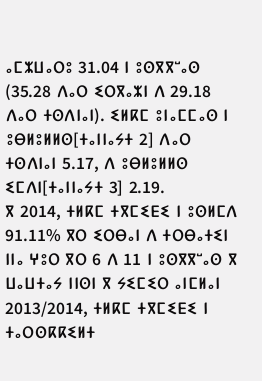ⴰⵎⵣⵡⴰⵔⵓ 31.04 ⵏ ⵓⵙⴳⴳⵯⴰⵙ (35.28 ⴷⴰⵔ ⵉⵔⴳⴰⵣⵏ ⴷ 29.18 ⴷⴰⵔ ⵜⵙⴷⵏⴰⵏ). ⵉⵍⴽⵎ ⵓⵏⴰⵎⵎⴰⵙ ⵏ ⵓⴱⵍⵓⵍⵍⵙ[ⵜⴰⵏⵏⴰⵢⵜ 2] ⴷⴰⵔ ⵜⵙⴷⵏⴰⵏ 5.17, ⴷ ⵓⴱⵍⵓⵍⵍⵙ ⵉⵎⴷⵏ[ⵜⴰⵏⵏⴰⵢⵜ 3] 2.19.
ⴳ 2014, ⵜⵍⴽⵎ ⵜⴳⵎⵉⴹⵉ ⵏ ⵓⵙⵍⵎⴷ 91.11% ⴳⵔ ⵉⵔⴱⴰⵏ ⴷ ⵜⵔⴱⴰⵜⵉⵏ ⵏⵏⴰ ⵖⵓⵔ ⴳⵔ 6 ⴷ 11 ⵏ ⵓⵙⴳⴳⵯⴰⵙ ⴳ ⵡⴰⵡⵜⴰⵢ ⵏⵏⵙⵏ ⴳ ⵢⵉⵎⵉⵔ ⴰⵏⵎⵍⴰⵏ 2013/2014, ⵜⵍⴽⵎ ⵜⴳⵎⵉⴹⵉ ⵏ ⵜⴰⵔⵙⴽⴽⵉⵍⵜ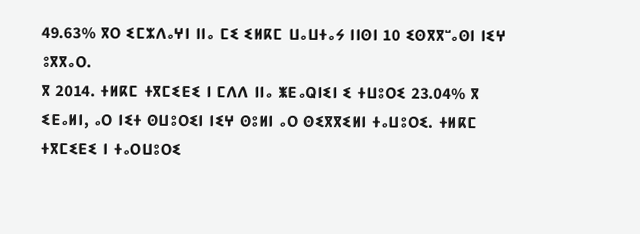49.63% ⴳⵔ ⵉⵎⵣⴷⴰⵖⵏ ⵏⵏⴰ ⵎⵉ ⵉⵍⴽⵎ ⵡⴰⵡⵜⴰⵢ ⵏⵏⵙⵏ 10 ⵉⵙⴳⴳⵯⴰⵙⵏ ⵏⵉⵖ ⵓⴳⴳⴰⵔ.
ⴳ 2014. ⵜⵍⴽⵎ ⵜⴳⵎⵉⴹⵉ ⵏ ⵎⴷⴷ ⵏⵏⴰ ⵥⴹⴰⵕⵏⵉⵏ ⵉ ⵜⵡⵓⵔⵉ 23.04% ⴳ ⵉⴹⴰⵍⵏ, ⴰⵔ ⵏⵉⵜ ⵙⵡⵓⵔⵉⵏ ⵏⵉⵖ ⵙⵓⵍⵏ ⴰⵔ ⵙⵉⴳⴳⵉⵍⵏ ⵜⴰⵡⵓⵔⵉ. ⵜⵍⴽⵎ ⵜⴳⵎⵉⴹⵉ ⵏ ⵜⴰⵔⵡⵓⵔⵉ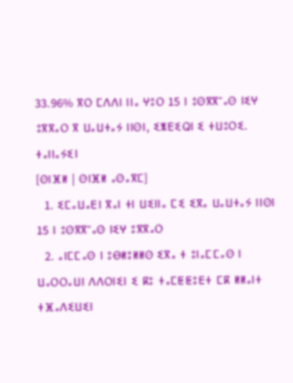33.96% ⴳⵔ ⵎⴷⴷⵏ ⵏⵏⴰ ⵖⵓⵔ 15 ⵏ ⵓⵙⴳⴳⵯⴰⵙ ⵏⵉⵖ ⵓⴳⴳⴰⵔ ⴳ ⵡⴰⵡⵜⴰⵢ ⵏⵏⵙⵏ, ⵉⵥⴹⵉⵕⵏ ⵉ ⵜⵡⵓⵔⵉ.
ⵜⴰⵏⵏⴰⵢⵉⵏ
[ⵙⵏⴼⵍ | ⵙⵏⴼⵍ ⴰⵙⴰⴳⵎ]
  1. ⵉⵎⴰⵡⴰⴹⵏ ⴳⴰⵏ ⵜⵏ ⵡⵉⵏⵏⴰ ⵎⵉ ⵉⴳⴰ ⵡⴰⵡⵜⴰⵢ ⵏⵏⵙⵏ 15 ⵏ ⵓⵙⴳⴳⵯⴰⵙ ⵏⵉⵖ ⵓⴳⴳⴰⵔ
  2. ⴰⵏⵎⵎⴰⵙ ⵏ ⵓⴱⵍⵓⵍⵍⵙ ⵉⴳⴰ ⵜ ⵓⵏⴰⵎⵎⴰⵙ ⵏ ⵡⴰⵔⵔⴰⵡⵏ ⴷⴷⵔⵏⵉⵏ ⵉ ⴽⵓ ⵜⴰⵎⵟⵟⵓⴹⵜ ⵎⴽ ⵍⵍⴰⵏⵜ ⵜⴼⴰⴷⵉⵡⵉⵏ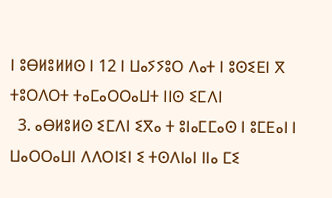ⵏ ⵓⴱⵍⵓⵍⵍⵙ ⵏ 12 ⵏ ⵡⴰⵢⵢⵓⵔ ⴷⴰⵜ ⵏ ⵓⵙⵉⴹⵏ ⴳ ⵜⵓⵔⴷⵔⵜ ⵜⴰⵎⴰⵔⵔⴰⵡⵜ ⵏⵏⵙ ⵉⵎⴷⵏ
  3. ⴰⴱⵍⵓⵍⵙ ⵉⵎⴷⵏ ⵉⴳⴰ ⵜ ⵓⵏⴰⵎⵎⴰⵙ ⵏ ⵓⵎⴹⴰⵏ ⵏ ⵡⴰⵔⵔⴰⵡⵏ ⴷⴷⵔⵏⵉⵏ ⵉ ⵜⵙⴷⵏⴰⵏ ⵏⵏⴰ ⵎⵉ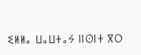ⵉⵍⵍⴰ ⵡⴰⵡⵜⴰⵢ ⵏⵏⵙⵏⵜ ⴳⵔ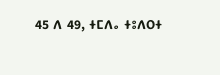45 ⴷ 49, ⵜⵎⴷⴰ ⵜⵓⴷⵔⵜ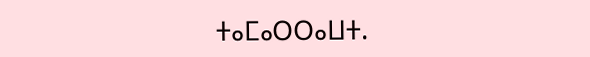ⵜⴰⵎⴰⵔⵔⴰⵡⵜ.